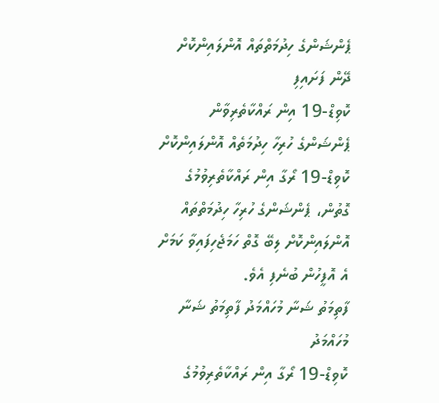ޕެންޝަންގެ ހިދުމަތްތައް އޮންލައިންކޮށް ދޭން ފަށައިފި
ކޮވިޑް-19 އިން ރައްކާތެރިވާން ޕެންޝަންގެ ހުރިހާ ހިދުމަތެއް އޮންލައިންކޮށް
ކޮވިޑް-19 ރޯގާ އިން ރައްކާތެރިވުމުގެ ގޮތުން، ޕެންޝަންގެ ހުރިހާ ހިދުމަތްތައް އޮންލައިންކޮށް ލިބޭ ގޮތް ހަމަޖެހިފައިވާ ކަމަށް އެ އޮފީހުން ބުނެފި އެވެ.
ފާތިމަތު ޝަނާ މުހައްމަދު ފާތިމަތު ޝަނާ މުހައްމަދު
ކޮވިޑް-19 ރޯގާ އިން ރައްކާތެރިވުމުގެ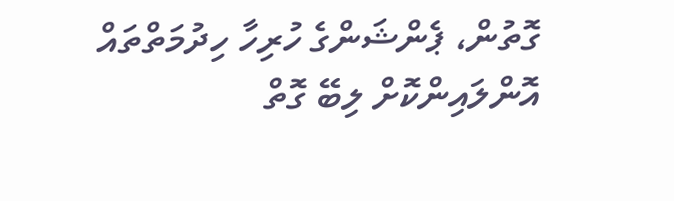ގޮތުން، ޕެންޝަންގެ ހުރިހާ ހިދުމަތްތައް އޮންލައިންކޮށް ލިބޭ ގޮތް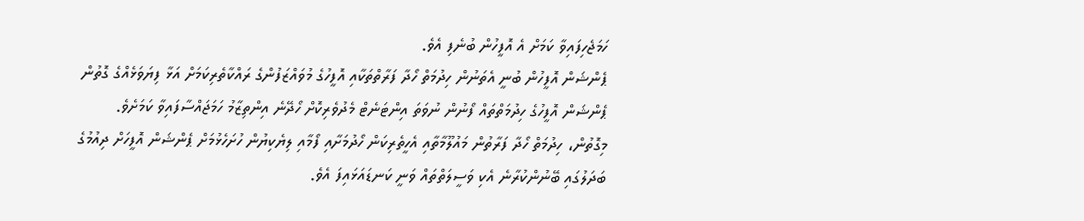ހަމަޖެހިފައިވާ ކަމަށް އެ އޮފީހުން ބުނެފި އެވެ.
ޕެންޝަން އޮފީހުން ބުނީ އެތަނުން ހިދުމަތް ހޯދާ ފަރާތްތަކާއި އޮފީހުގެ މުވައްޒަފުންގެ ރައްކާތެރިކަމަށް އަޅާ ފިޔަވަޅެއްގެ ގޮތުން ޕެންޝަން އޮފީހުގެ ހިދުމަތްތައް ފޯނުން ނުވަތަ އިންޓަނެޓް މެދުވެރިކޮށް ހޯދޭނެ އިންތިޒާމު ހަމަޖައްސާފައިވާ ކަމަށެވެ.
މިގޮތުން، ހިދުމަތް ހޯދާ ފަރާތުން މައުލޫމާތާއި އެހީތެރިކަން ހޯދުމަށާއި ފޯމާއި ލިޔެކިޔުން ހުށަހެޅުމަށް ޕެންޝަން އޮފީހަށް ދިއުމުގެ ބަދަލުގައި ބޭނުންކުރާނެ އެކި ވަސީލަތްތައް ވަނީ ކަނޑައަޅައިފަ އެވެ.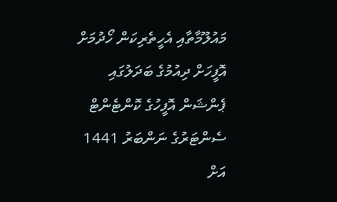މައުލޫމާތާއި އެހީތެރިކަން ހޯދުމަށް އޮފީހަށް ދިއުމުގެ ބަދަލުގައި ޕެންޝަން އޮފީހުގެ ކޮންޓެންޓް ސެންޓަރުގެ ނަންބަރު 1441 އަށް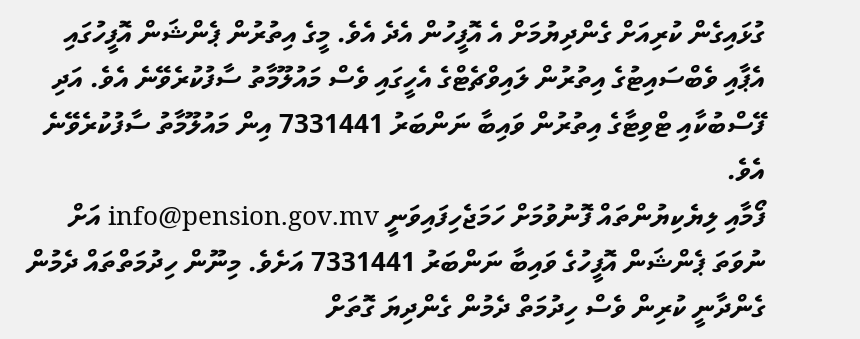ގުޅައިގެން ކުރިއަށް ގެންދިޔުމަށް އެ އޮފީހުން އެދެ އެވެ. މީގެ އިތުރުން ޕެންޝަން އޮފީހުގައި އެޕާއި ވެބްސައިޓުގެ އިތުރުން ލައިވްޗެޓްގެ އެހީގައި ވެސް މައުލޫމާތު ސާފުކުރެވޭނެ އެވެ. އަދި ފޭސްބުކާއި ޓްވިޓާގެ އިތުރުން ވައިބާ ނަންބަރު 7331441 އިން މައުލޫމާތު ސާފުކުރެވޭނެ އެވެ.
ފޯމާއި ލިޔެކިޔުންތައް ފޮނުވުމަށް ހަމަޖެހިފައިވަނީ info@pension.gov.mv އަށް ނުވަތަ ޕެންޝަން އޮފީހުގެ ވައިބާ ނަންބަރު 7331441 އަށެވެ. މިނޫން ހިދުމަތްތައް ދެމުން ގެންދާނީ ކުރިން ވެސް ހިދުމަތް ދެމުން ގެންދިޔަ ގޮތަށް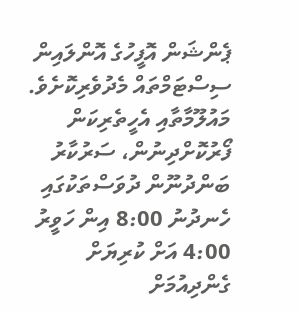ޕެންޝަން އޮފީހުގެ އޮންލައިން ސިސްޓަމްތައް މެދުވެރިކޮށެވެ.
މައުލޫމާތާއި އެހީތެރިކަން ފޯރުކޮށްދިނުން، ސަރުކާރު ބަންދުނޫން ދުވަސްތަކުގައި ހެނދުނު 8:00 އިން ހަވީރު 4:00 އަށް ކުރިޔަށް ގެންދިއުމަށް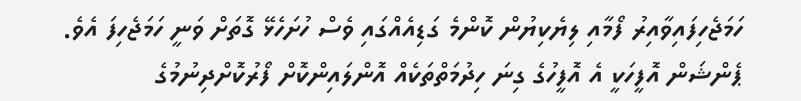ހަމަޖެހިފައިވާއިރު ފޯމާއި ލިޔެކިޔުން ކޮންމެ ގަޑިއެއްގައި ވެސް ހުށަހެޅޭ ގޮތަށް ވަނީ ހަމަޖެހިފަ އެވެ.
ޕެންޝަން އޮފީހަކީ އެ އޮފީހުގެ ގިނަ ހިދުމަތްތަކެއް އޮންލައިންކޮށް ފޯރުކޮށްދިނުމުގެ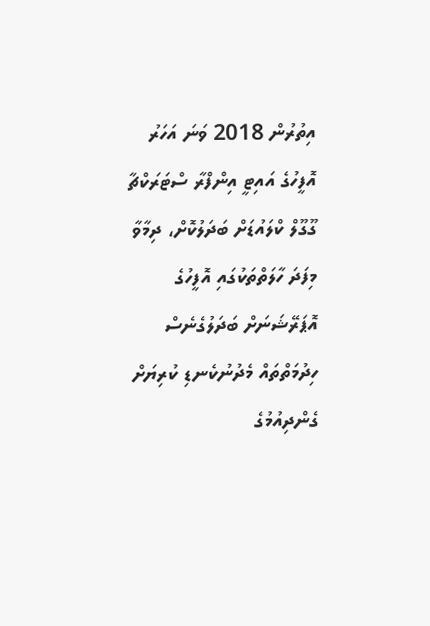އިތުރުން 2018 ވަނަ އަހަރު އޮފީހުގެ އައިޓީ އިންފްރާ ސްޓަރަކްޗާ ގޫގޫލް ކްލައުޑަށް ބަދަލުކޮށް، ދިމާވާ މިފަދަ ހާލަތްތަކުގައި އޮފީހުގެ އޮޕަރޭޝަނަށް ބަދަލުގެނެސް ހިދުމަތްތައް މެދުނުކެނޑި ކުރިޔަށް ގެންދިއުމުގެ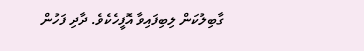ގާބިލުކަން ލިބިފައިވާ އޮފީހެކެވެ. ދާދި ފަހުން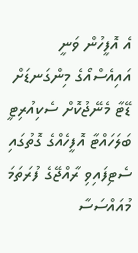އެ އޮފީހުން ވަނީ އައިއެސްއޯގެ މިންގަނޑަށް ޑޭޓާ މެނޭޖުކޮށް ސެކިއުރިޓީ ބަލަހައްޓާ އޮފީހެއްގެ ގޮތުގައި ސެޓިފައިވި ރާއްޖޭގެ ފުރަތަމަ މުއައްސަސާ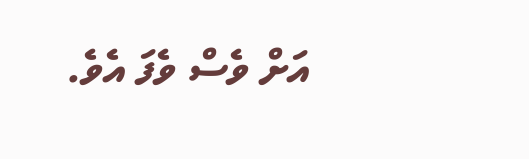އަށް ވެސް ވެފަ އެވެ.